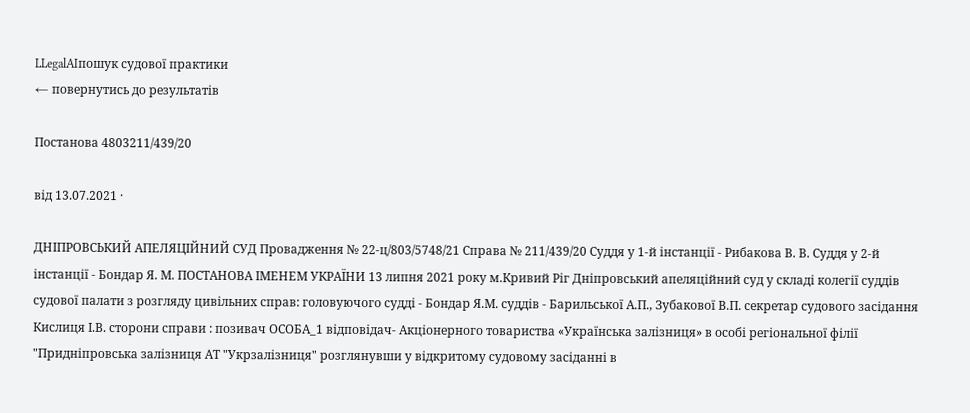LLegalAIпошук судової практики
← повернутись до результатів

Постанова 4803211/439/20

від 13.07.2021 ·

ДНІПРОВСЬКИЙ АПЕЛЯЦІЙНИЙ СУД Провадження № 22-ц/803/5748/21 Справа № 211/439/20 Суддя у 1-й інстанції - Рибакова В. В. Суддя у 2-й інстанції - Бондар Я. М. ПОСТАНОВА ІМЕНЕМ УКРАЇНИ 13 липня 2021 року м.Кривий Ріг Дніпровський апеляційний суд у складі колегії суддів судової палати з розгляду цивільних справ: головуючого судді - Бондар Я.М. суддів - Барильської А.П., Зубакової В.П. секретар судового засідання Кислиця І.В. сторони справи : позивач ОСОБА_1 відповідач- Акціонерного товариства «Українська залізниця» в особі регіональної філії "Придніпровська залізниця АТ "Укрзалізниця" розглянувши у відкритому судовому засіданні в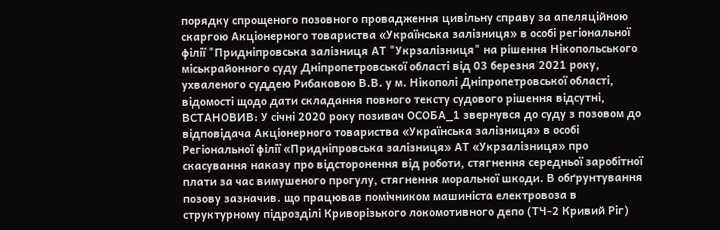порядку спрощеного позовного провадження цивільну справу за апеляційною скаргою Акціонерного товариства «Українська залізниця» в особі регіональної філії "Придніпровська залізниця АТ "Укрзалізниця" на рішення Нікопольського міськрайонного суду Дніпропетровської області від 03 березня 2021 року, ухваленого суддею Рибаковою В.В. у м. Нікополі Дніпропетровської області, відомості щодо дати складання повного тексту судового рішення відсутні, ВСТАНОВИВ: У січні 2020 року позивач ОСОБА_1 звернувся до суду з позовом до відповідача Акціонерного товариства «Українська залізниця» в особі Регіональної філії «Придніпровська залізниця» АТ «Укрзалізниця» про скасування наказу про відсторонення від роботи, стягнення середньої заробітної плати за час вимушеного прогулу, стягнення моральної шкоди. В обґрунтування позову зазначив. що працював помічником машиніста електровоза в структурному підрозділі Криворізького локомотивного депо (ТЧ-2 Кривий Ріг)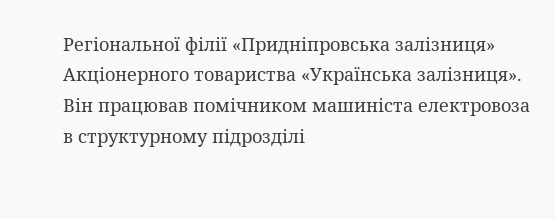Регіональної філії «Придніпровська залізниця» Акціонерного товариства «Українська залізниця». Він працював помічником машиніста електровоза в структурному підрозділі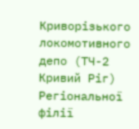Криворізького локомотивного депо (ТЧ-2 Кривий Ріг) Регіональної філії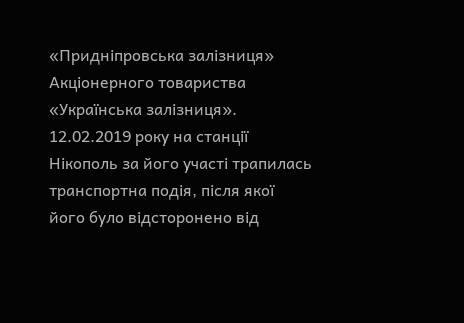«Придніпровська залізниця» Акціонерного товариства «Українська залізниця». 12.02.2019 року на станції Нікополь за його участі трапилась транспортна подія, після якої його було відсторонено від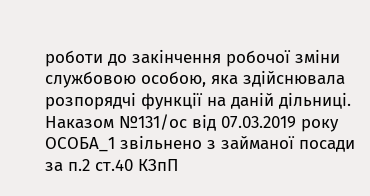роботи до закінчення робочої зміни службовою особою, яка здійснювала розпорядчі функції на даній дільниці. Наказом №131/ос від 07.03.2019 року ОСОБА_1 звільнено з займаної посади за п.2 ст.40 КЗпП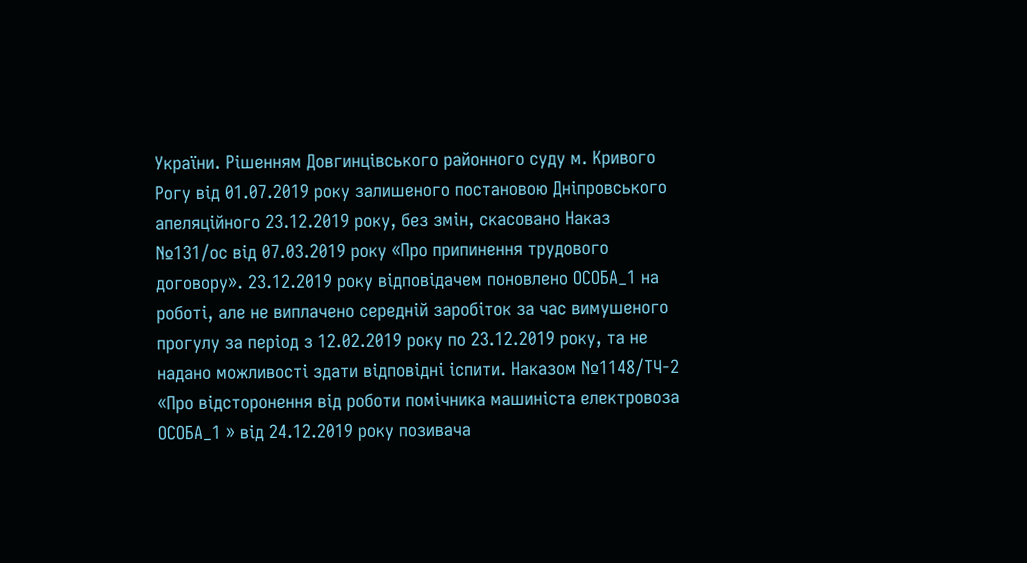України. Рішенням Довгинцівського районного суду м. Кривого Рогу від 01.07.2019 року залишеного постановою Дніпровського апеляційного 23.12.2019 року, без змін, скасовано Наказ №131/ос від 07.03.2019 року «Про припинення трудового договору». 23.12.2019 року відповідачем поновлено ОСОБА_1 на роботі, але не виплачено середній заробіток за час вимушеного прогулу за період з 12.02.2019 року по 23.12.2019 року, та не надано можливості здати відповідні іспити. Наказом №1148/ТЧ-2 «Про відсторонення від роботи помічника машиніста електровоза ОСОБА_1 » від 24.12.2019 року позивача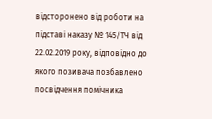відсторонено від роботи на підставі наказу № 145/ТЧ від 22.02.2019 року, відповідно до якого позивача позбавлено посвідчення помічника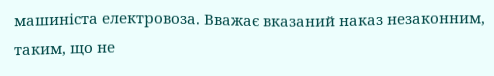машиніста електровоза. Вважає вказаний наказ незаконним, таким, що не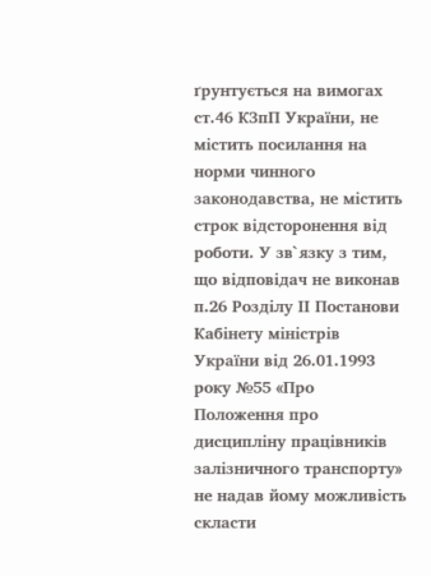ґрунтується на вимогах ст.46 КЗпП України, не містить посилання на норми чинного законодавства, не містить строк відсторонення від роботи. У зв`язку з тим, що відповідач не виконав п.26 Розділу ІІ Постанови Кабінету міністрів України від 26.01.1993 року №55 «Про Положення про дисципліну працівників залізничного транспорту» не надав йому можливість скласти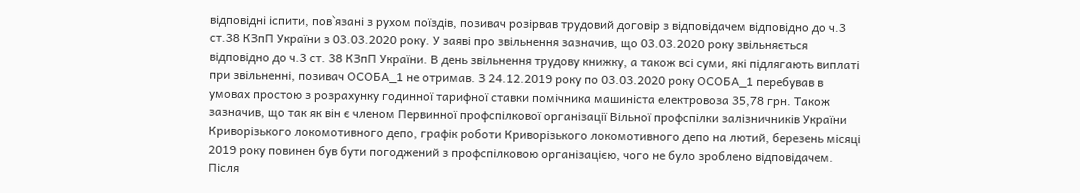відповідні іспити, пов`язані з рухом поїздів, позивач розірвав трудовий договір з відповідачем відповідно до ч.3 ст.38 КЗпП України з 03.03.2020 року. У заяві про звільнення зазначив, що 03.03.2020 року звільняється відповідно до ч.3 ст. 38 КЗпП України. В день звільнення трудову книжку, а також всі суми, які підлягають виплаті при звільненні, позивач ОСОБА_1 не отримав. З 24.12.2019 року по 03.03.2020 року ОСОБА_1 перебував в умовах простою з розрахунку годинної тарифної ставки помічника машиніста електровоза 35,78 грн. Також зазначив, що так як він є членом Первинної профспілкової організації Вільної профспілки залізничників України Криворізького локомотивного депо, графік роботи Криворізького локомотивного депо на лютий, березень місяці 2019 року повинен був бути погоджений з профспілковою організацією, чого не було зроблено відповідачем. Після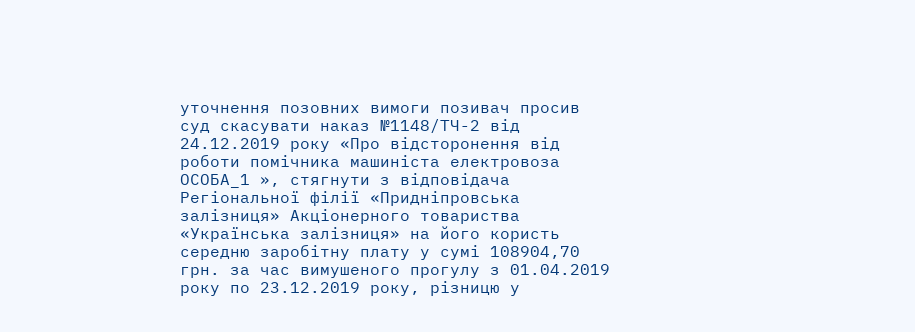уточнення позовних вимоги позивач просив суд скасувати наказ №1148/ТЧ-2 від 24.12.2019 року «Про відсторонення від роботи помічника машиніста електровоза ОСОБА_1 », стягнути з відповідача Регіональної філії «Придніпровська залізниця» Акціонерного товариства «Українська залізниця» на його користь середню заробітну плату у сумі 108904,70 грн. за час вимушеного прогулу з 01.04.2019 року по 23.12.2019 року, різницю у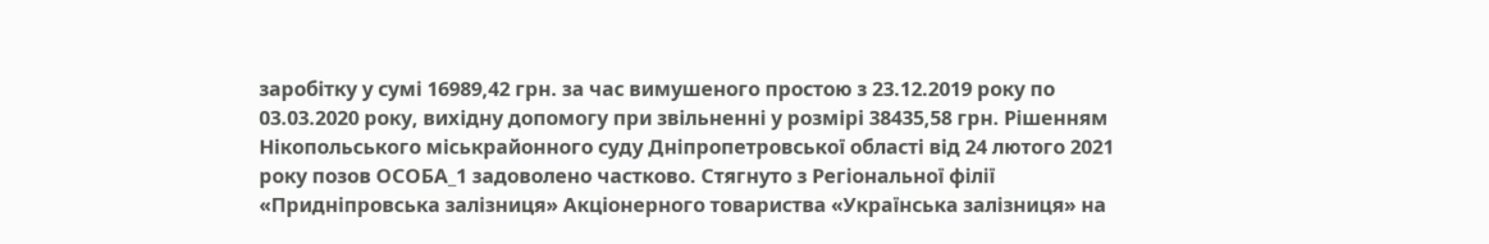заробітку у сумі 16989,42 грн. за час вимушеного простою з 23.12.2019 року по 03.03.2020 року, вихідну допомогу при звільненні у розмірі 38435,58 грн. Рішенням Нікопольського міськрайонного суду Дніпропетровської області від 24 лютого 2021 року позов ОСОБА_1 задоволено частково. Стягнуто з Регіональної філії «Придніпровська залізниця» Акціонерного товариства «Українська залізниця» на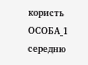користь ОСОБА_1 середню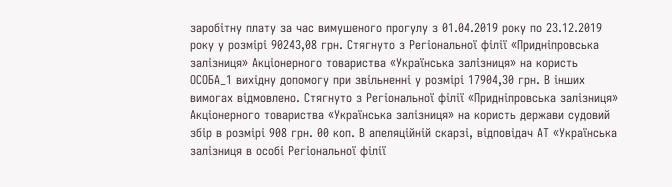заробітну плату за час вимушеного прогулу з 01.04.2019 року по 23.12.2019 року у розмірі 90243,08 грн. Стягнуто з Регіональної філії «Придніпровська залізниця» Акціонерного товариства «Українська залізниця» на користь ОСОБА_1 вихідну допомогу при звільненні у розмірі 17904,30 грн. В інших вимогах відмовлено. Стягнуто з Регіональної філії «Придніпровська залізниця» Акціонерного товариства «Українська залізниця» на користь держави судовий збір в розмірі 908 грн. 00 коп. В апеляційній скарзі, відповідач АТ «Українська залізниця в особі Регіональної філії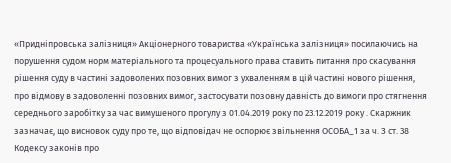«Придніпровська залізниця» Акціонерного товариства «Українська залізниця» посилаючись на порушення судом норм матеріального та процесуального права ставить питання про скасування рішення суду в частині задоволених позовних вимог з ухваленням в цій частині нового рішення, про відмову в задоволенні позовних вимог, застосувати позовну давність до вимоги про стягнення середнього заробітку за час вимушеного прогулу з 01.04.2019 року по 23.12.2019 року . Скаржник зазначає, що висновок суду про те, що відповідач не оспорює звільнення ОСОБА_1 за ч. З ст. 38 Кодексу законів про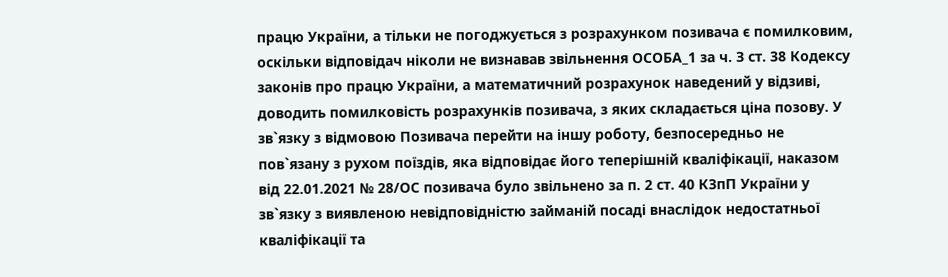працю України, а тільки не погоджується з розрахунком позивача є помилковим, оскільки відповідач ніколи не визнавав звільнення ОСОБА_1 за ч. З ст. 38 Кодексу законів про працю України, а математичний розрахунок наведений у відзиві, доводить помилковість розрахунків позивача, з яких складається ціна позову. У зв`язку з відмовою Позивача перейти на іншу роботу, безпосередньо не пов`язану з рухом поїздів, яка відповідає його теперішній кваліфікації, наказом від 22.01.2021 № 28/ОС позивача було звільнено за п. 2 ст. 40 КЗпП України у зв`язку з виявленою невідповідністю займаній посаді внаслідок недостатньої кваліфікації та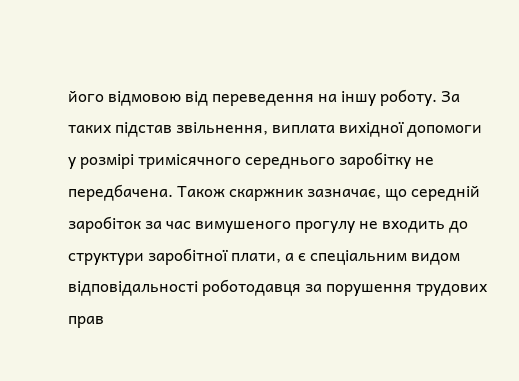його відмовою від переведення на іншу роботу. За таких підстав звільнення, виплата вихідної допомоги у розмірі тримісячного середнього заробітку не передбачена. Також скаржник зазначає, що середній заробіток за час вимушеного прогулу не входить до структури заробітної плати, а є спеціальним видом відповідальності роботодавця за порушення трудових прав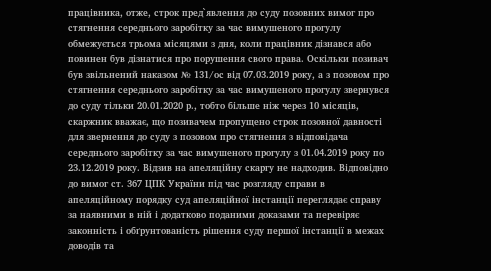працівника, отже, строк пред`явлення до суду позовних вимог про стягнення середнього заробітку за час вимушеного прогулу обмежується трьома місяцями з дня, коли працівник дізнався або повинен був дізнатися про порушення свого права. Оскільки позивач був звільнений наказом № 131/ос від 07.03.2019 року, а з позовом про стягнення середнього заробітку за час вимушеного прогулу звернувся до суду тільки 20.01.2020 р., тобто більше ніж через 10 місяців, скаржник вважає, що позивачем пропущено строк позовної давності для звернення до суду з позовом про стягнення з відповідача середнього заробітку за час вимушеного прогулу з 01.04.2019 року по 23.12.2019 року. Відзив на апеляційну скаргу не надходив. Відповідно до вимог ст. 367 ЦПК України під час розгляду справи в апеляційному порядку суд апеляційної інстанції переглядає справу за наявними в ній і додатково поданими доказами та перевіряє законність і обґрунтованість рішення суду першої інстанції в межах доводів та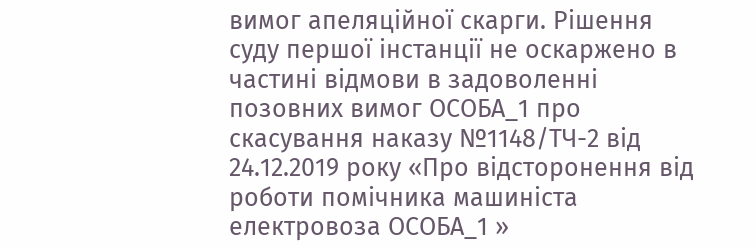вимог апеляційної скарги. Рішення суду першої інстанції не оскаржено в частині відмови в задоволенні позовних вимог ОСОБА_1 про скасування наказу №1148/ТЧ-2 від 24.12.2019 року «Про відсторонення від роботи помічника машиніста електровоза ОСОБА_1 »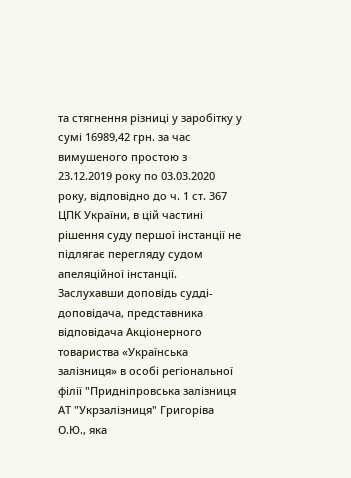та стягнення різниці у заробітку у сумі 16989,42 грн. за час вимушеного простою з 23.12.2019 року по 03.03.2020 року, відповідно до ч. 1 ст. 367 ЦПК України, в цій частині рішення суду першої інстанції не підлягає перегляду судом апеляційної інстанції. Заслухавши доповідь судді-доповідача, представника відповідача Акціонерного товариства «Українська залізниця» в особі регіональної філії "Придніпровська залізниця АТ "Укрзалізниця" Григоріва О.Ю., яка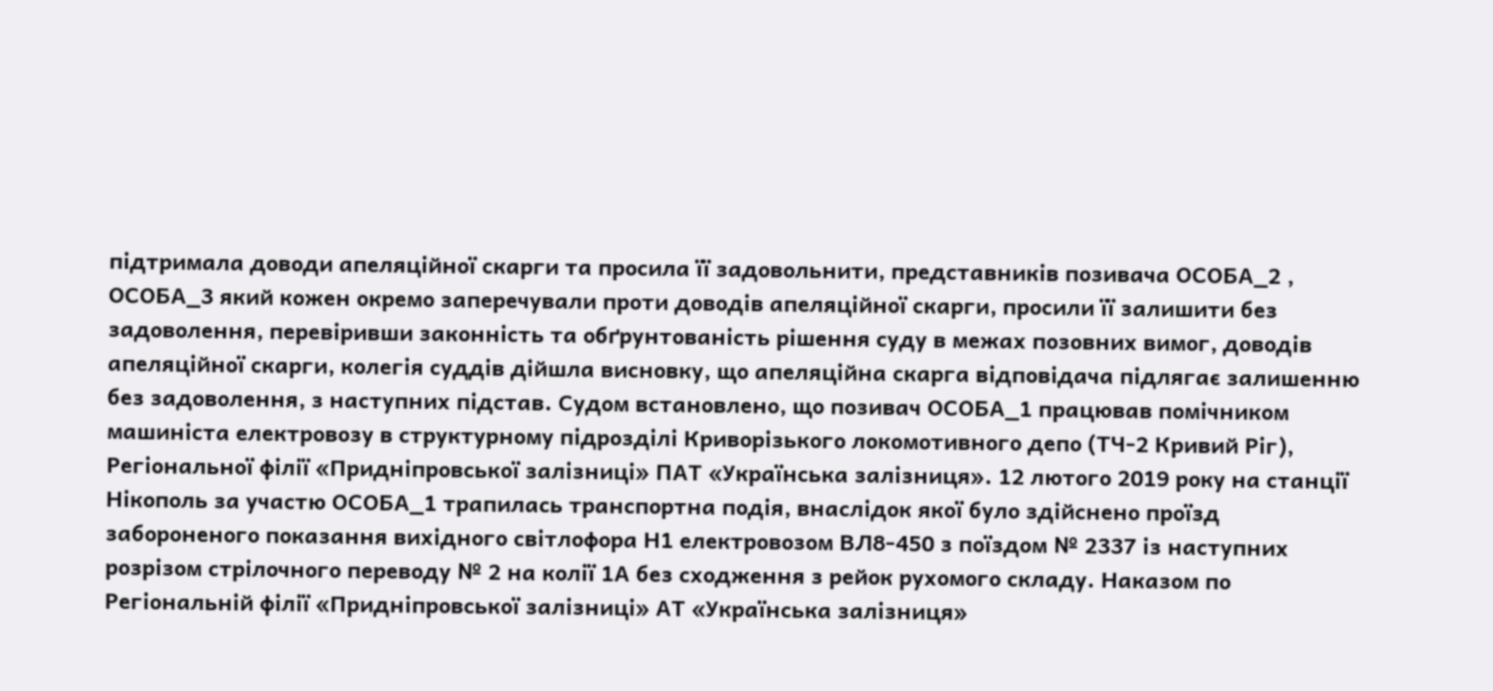підтримала доводи апеляційної скарги та просила її задовольнити, представників позивача ОСОБА_2 , ОСОБА_3 який кожен окремо заперечували проти доводів апеляційної скарги, просили її залишити без задоволення, перевіривши законність та обґрунтованість рішення суду в межах позовних вимог, доводів апеляційної скарги, колегія суддів дійшла висновку, що апеляційна скарга відповідача підлягає залишенню без задоволення, з наступних підстав. Судом встановлено, що позивач ОСОБА_1 працював помічником машиніста електровозу в структурному підрозділі Криворізького локомотивного депо (ТЧ-2 Кривий Ріг), Регіональної філії «Придніпровської залізниці» ПАТ «Українська залізниця». 12 лютого 2019 року на станції Нікополь за участю ОСОБА_1 трапилась транспортна подія, внаслідок якої було здійснено проїзд забороненого показання вихідного світлофора Н1 електровозом ВЛ8-450 з поїздом № 2337 із наступних розрізом стрілочного переводу № 2 на колії 1А без сходження з рейок рухомого складу. Наказом по Регіональній філії «Придніпровської залізниці» АТ «Українська залізниця»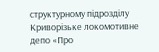структурному підрозділу Криворізьке локомотивне депо «Про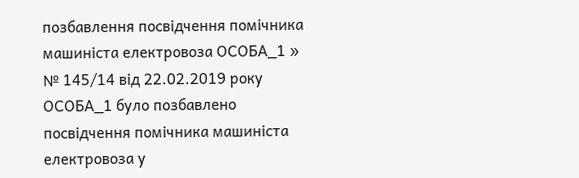позбавлення посвідчення помічника машиніста електровоза ОСОБА_1 » № 145/14 від 22.02.2019 року ОСОБА_1 було позбавлено посвідчення помічника машиніста електровоза у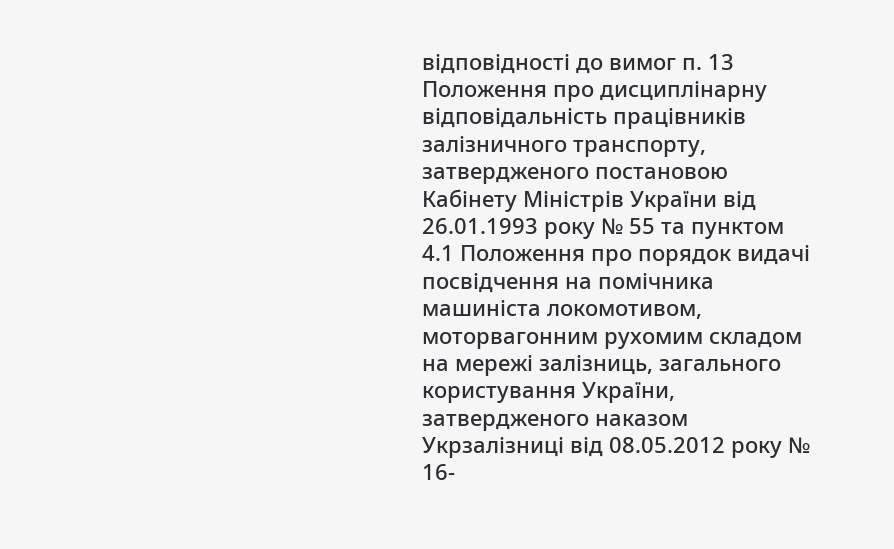відповідності до вимог п. 13 Положення про дисциплінарну відповідальність працівників залізничного транспорту, затвердженого постановою Кабінету Міністрів України від 26.01.1993 року № 55 та пунктом 4.1 Положення про порядок видачі посвідчення на помічника машиніста локомотивом, моторвагонним рухомим складом на мережі залізниць, загального користування України, затвердженого наказом Укрзалізниці від 08.05.2012 року № 16-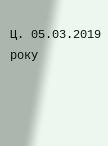Ц. 05.03.2019 року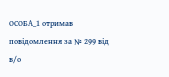ОСОБА_1 отримав повідомлення за № 299 від в/о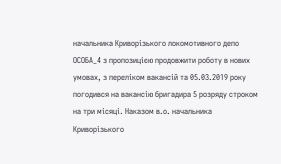начальника Криворізького локомотивного депо ОСОБА_4 з пропозицією продовжити роботу в нових умовах, з переліком вакансій та 05.03.2019 року погодився на вакансію бригадира 5 розряду строком на три місяці. Наказом в.о. начальника Криворізького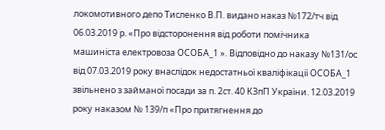локомотивного депо Тисленко В.П. видано наказ №172/тч від 06.03.2019 р. «Про відсторонення від роботи помічника машиніста електровоза ОСОБА_1 ». Відповідно до наказу №131/ос від 07.03.2019 року внаслідок недостатньої кваліфікації ОСОБА_1 звільнено з займаної посади за п. 2ст. 40 КЗпП України. 12.03.2019 року наказом № 139/п «Про притягнення до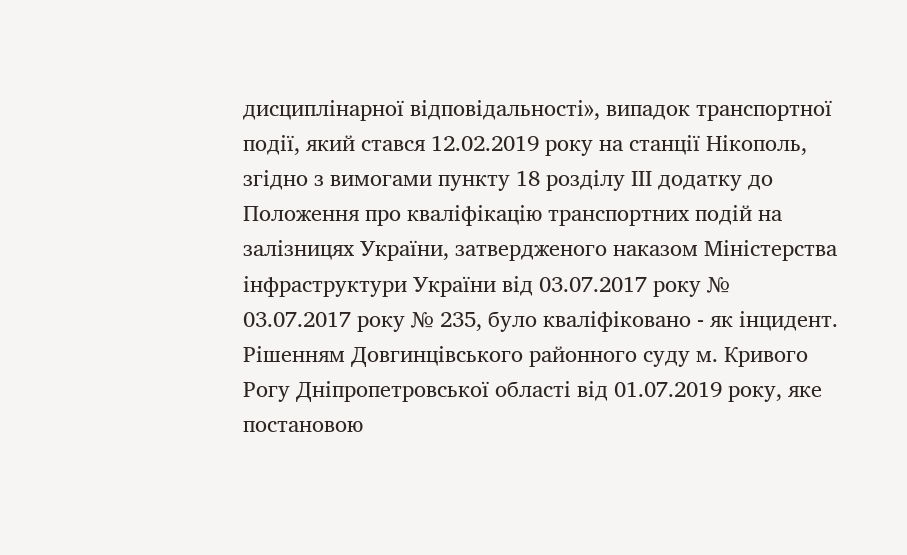дисциплінарної відповідальності», випадок транспортної події, який стався 12.02.2019 року на станції Нікополь, згідно з вимогами пункту 18 розділу ІІІ додатку до Положення про кваліфікацію транспортних подій на залізницях України, затвердженого наказом Міністерства інфраструктури України від 03.07.2017 року № 03.07.2017 року № 235, було кваліфіковано - як інцидент. Рішенням Довгинцівського районного суду м. Кривого Рогу Дніпропетровської області від 01.07.2019 року, яке постановою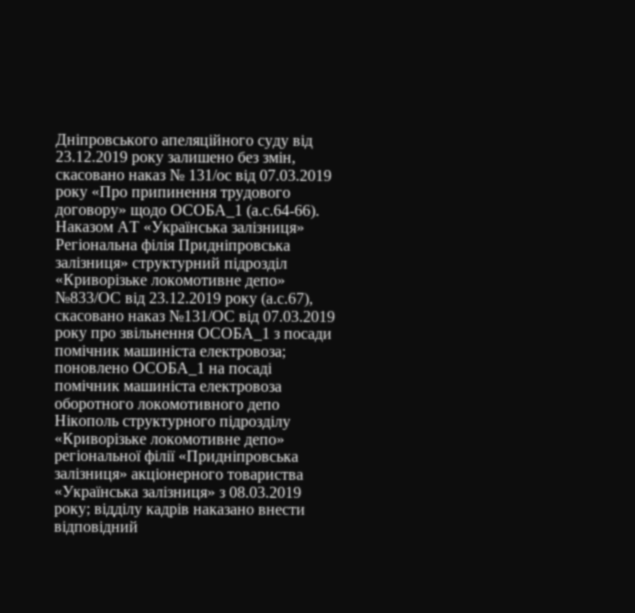Дніпровського апеляційного суду від 23.12.2019 року залишено без змін, скасовано наказ № 131/ос від 07.03.2019 року «Про припинення трудового договору» щодо ОСОБА_1 (а.с.64-66). Наказом АТ «Українська залізниця» Регіональна філія Придніпровська залізниця» структурний підрозділ «Криворізьке локомотивне депо» №833/ОС від 23.12.2019 року (а.с.67), скасовано наказ №131/ОС від 07.03.2019 року про звільнення ОСОБА_1 з посади помічник машиніста електровоза; поновлено ОСОБА_1 на посаді помічник машиніста електровоза оборотного локомотивного депо Нікополь структурного підрозділу «Криворізьке локомотивне депо» регіональної філії «Придніпровська залізниця» акціонерного товариства «Українська залізниця» з 08.03.2019 року; відділу кадрів наказано внести відповідний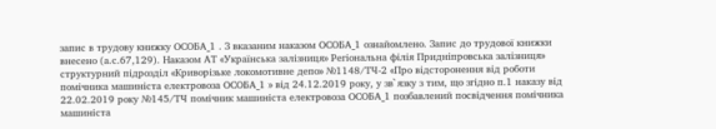запис в трудову книжку ОСОБА_1 . З вказаним наказом ОСОБА_1 ознайомлено. Запис до трудової книжки внесено (а.с.67,129). Наказом АТ «Українська залізниця» Регіональна філія Придніпровська залізниця» структурний підрозділ «Криворізьке локомотивне депо» №1148/ТЧ-2 «Про відсторонення від роботи помічника машиніста електровоза ОСОБА_1 » від 24.12.2019 року, у зв`язку з тим, що згідно п.1 наказу від 22.02.2019 року №145/ТЧ помічник машиніста електровоза ОСОБА_1 позбавлений посвідчення помічника машиніста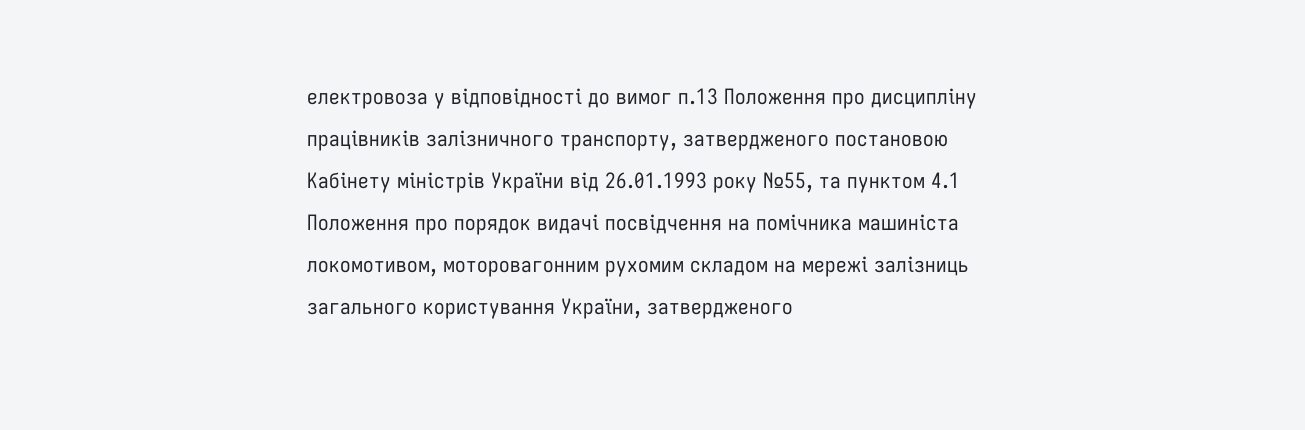електровоза у відповідності до вимог п.13 Положення про дисципліну працівників залізничного транспорту, затвердженого постановою Кабінету міністрів України від 26.01.1993 року №55, та пунктом 4.1 Положення про порядок видачі посвідчення на помічника машиніста локомотивом, моторовагонним рухомим складом на мережі залізниць загального користування України, затвердженого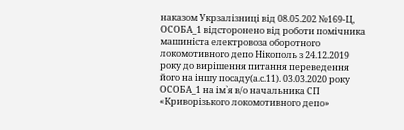наказом Укрзалізниці від 08.05.202 №169-Ц, ОСОБА_1 відсторонено від роботи помічника машиніста електровоза оборотного локомотивного депо Нікополь з 24.12.2019 року до вирішення питання переведення його на іншу посаду(а.с.11). 03.03.2020 року ОСОБА_1 на ім`я в/о начальника СП «Криворізького локомотивного депо»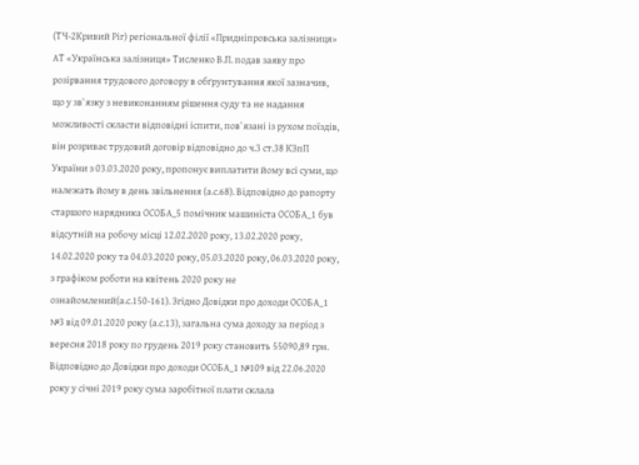(ТЧ-2Кривий Ріг) регіональної філії «Придніпровська залізниця» АТ «Українська залізниця» Тисленко В.П. подав заяву про розірвання трудового договору в обґрунтування якої зазначив, що у зв`язку з невиконанням рішення суду та не надання можливості скласти відповідні іспити, пов`язані із рухом поїздів, він розриває трудовий договір відповідно до ч.3 ст.38 КЗпП України з 03.03.2020 року, пропонує виплатити йому всі суми, що належать йому в день звільнення (а.с.68). Відповідно до рапорту старшого нарядника ОСОБА_5 помічник машиніста ОСОБА_1 був відсутній на робочу місці 12.02.2020 року, 13.02.2020 року, 14.02.2020 року та 04.03.2020 року, 05.03.2020 року, 06.03.2020 року, з графіком роботи на квітень 2020 року не ознайомлений(а.с.150-161). Згідно Довідки про доходи ОСОБА_1 №3 від 09.01.2020 року (а.с.13), загальна сума доходу за період з вересня 2018 року по грудень 2019 року становить 55090,89 грн. Відповідно до Довідки про доходи ОСОБА_1 №109 від 22.06.2020 року у січні 2019 року сума заробітної плати склала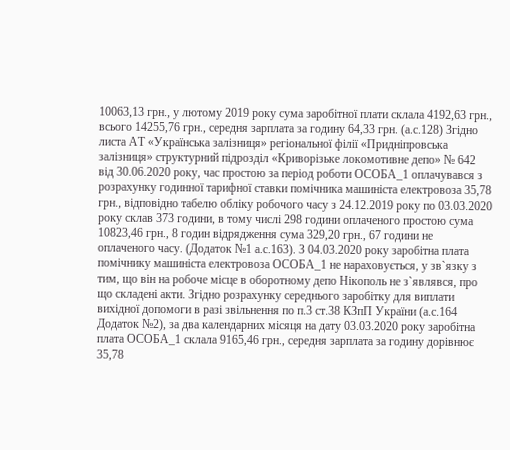10063,13 грн., у лютому 2019 року сума заробітної плати склала 4192,63 грн., всього 14255,76 грн., середня зарплата за годину 64,33 грн. (а.с.128) Згідно листа АТ «Українська залізниця» регіональної філії «Придніпровська залізниця» структурний підрозділ «Криворізьке локомотивне депо» № 642 від 30.06.2020 року, час простою за період роботи ОСОБА_1 оплачувався з розрахунку годинної тарифної ставки помічника машиніста електровоза 35,78 грн., відповідно табелю обліку робочого часу з 24.12.2019 року по 03.03.2020 року склав 373 години, в тому числі 298 години оплаченого простою сума 10823,46 грн., 8 годин відрядження сума 329,20 грн., 67 години не оплаченого часу. (Додаток №1 а.с.163). З 04.03.2020 року заробітна плата помічнику машиніста електровоза ОСОБА_1 не нараховується, у зв`язку з тим, що він на робоче місце в оборотному депо Нікополь не з`являвся, про що складені акти. Згідно розрахунку середнього заробітку для виплати вихідної допомоги в разі звільнення по п.3 ст.38 КЗпП України (а.с.164 Додаток №2), за два календарних місяця на дату 03.03.2020 року заробітна плата ОСОБА_1 склала 9165,46 грн., середня зарплата за годину дорівнює 35,78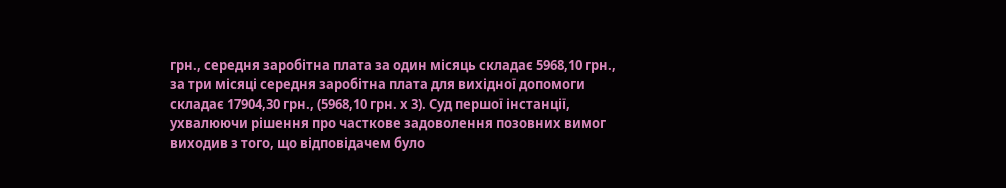грн., середня заробітна плата за один місяць складає 5968,10 грн., за три місяці середня заробітна плата для вихідної допомоги складає 17904,30 грн., (5968,10 грн. х 3). Суд першої інстанції, ухвалюючи рішення про часткове задоволення позовних вимог виходив з того, що відповідачем було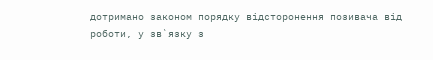дотримано законом порядку відсторонення позивача від роботи, у зв`язку з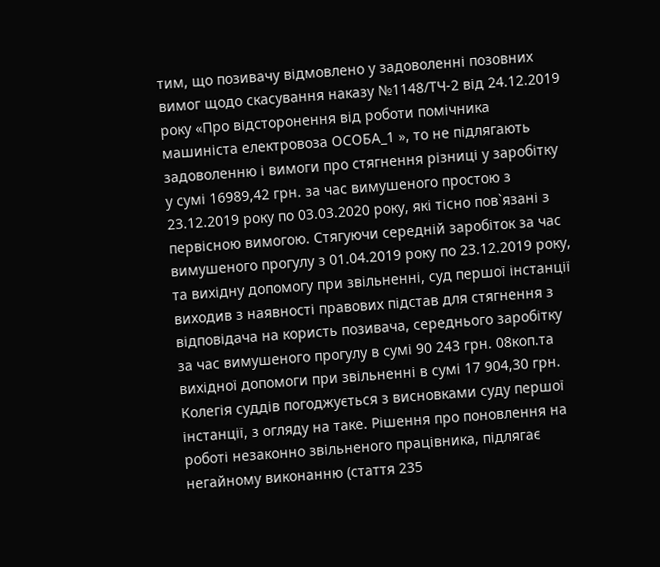тим, що позивачу відмовлено у задоволенні позовних вимог щодо скасування наказу №1148/ТЧ-2 від 24.12.2019 року «Про відсторонення від роботи помічника машиніста електровоза ОСОБА_1 », то не підлягають задоволенню і вимоги про стягнення різниці у заробітку у сумі 16989,42 грн. за час вимушеного простою з 23.12.2019 року по 03.03.2020 року, які тісно пов`язані з первісною вимогою. Стягуючи середній заробіток за час вимушеного прогулу з 01.04.2019 року по 23.12.2019 року, та вихідну допомогу при звільненні, суд першої інстанції виходив з наявності правових підстав для стягнення з відповідача на користь позивача, середнього заробітку за час вимушеного прогулу в сумі 90 243 грн. 08коп.та вихідної допомоги при звільненні в сумі 17 904,30 грн. Колегія суддів погоджується з висновками суду першої інстанції, з огляду на таке. Рішення про поновлення на роботі незаконно звільненого працівника, підлягає негайному виконанню (стаття 235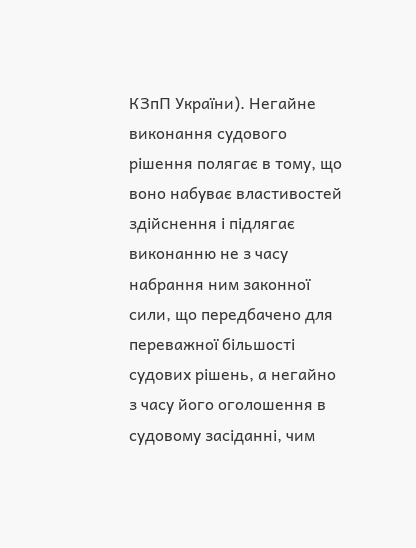КЗпП України). Негайне виконання судового рішення полягає в тому, що воно набуває властивостей здійснення і підлягає виконанню не з часу набрання ним законної сили, що передбачено для переважної більшості судових рішень, а негайно з часу його оголошення в судовому засіданні, чим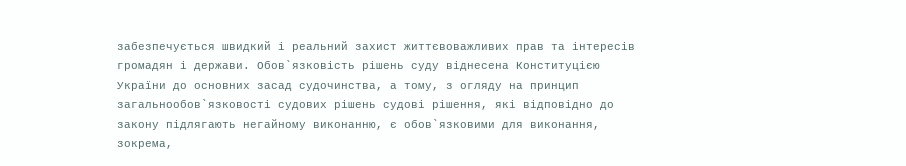забезпечується швидкий і реальний захист життєвоважливих прав та інтересів громадян і держави. Обов`язковість рішень суду віднесена Конституцією України до основних засад судочинства, а тому, з огляду на принцип загальнообов`язковості судових рішень судові рішення, які відповідно до закону підлягають негайному виконанню, є обов`язковими для виконання, зокрема,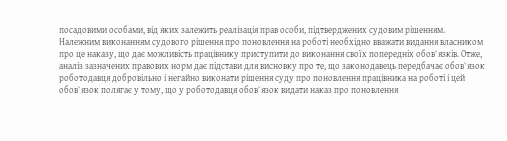посадовими особами, від яких залежить реалізація прав особи, підтверджених судовим рішенням. Належним виконанням судового рішення про поновлення на роботі необхідно вважати видання власником про це наказу, що дає можливість працівнику приступити до виконання своїх попередніх обов`язків. Отже, аналіз зазначених правових норм дає підстави для висновку про те, що законодавець передбачає обов`язок роботодавця добровільно і негайно виконати рішення суду про поновлення працівника на роботі і цей обов`язок полягає у тому, що у роботодавця обов`язок видати наказ про поновлення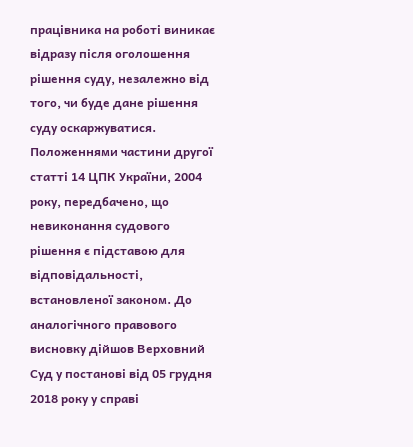працівника на роботі виникає відразу після оголошення рішення суду, незалежно від того, чи буде дане рішення суду оскаржуватися. Положеннями частини другої статті 14 ЦПК України, 2004 року, передбачено, що невиконання судового рішення є підставою для відповідальності, встановленої законом. До аналогічного правового висновку дійшов Верховний Суд у постанові від 05 грудня 2018 року у справі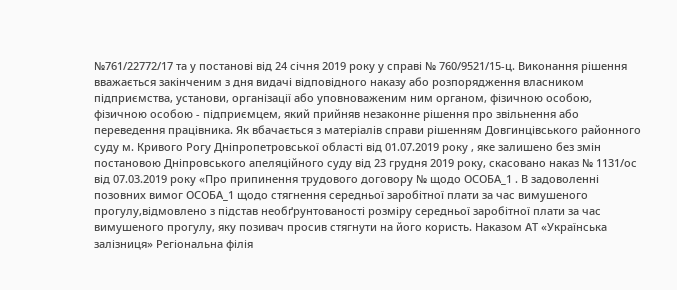№761/22772/17 та у постанові від 24 січня 2019 року у справі № 760/9521/15-ц. Виконання рішення вважається закінченим з дня видачі відповідного наказу або розпорядження власником підприємства, установи, організації або уповноваженим ним органом, фізичною особою, фізичною особою - підприємцем, який прийняв незаконне рішення про звільнення або переведення працівника. Як вбачається з матеріалів справи рішенням Довгинцівського районного суду м. Кривого Рогу Дніпропетровської області від 01.07.2019 року , яке залишено без змін постановою Дніпровського апеляційного суду від 23 грудня 2019 року, скасовано наказ № 1131/ос від 07.03.2019 року «Про припинення трудового договору № щодо ОСОБА_1 . В задоволенні позовних вимог ОСОБА_1 щодо стягнення середньої заробітної плати за час вимушеного прогулу,відмовлено з підстав необґрунтованості розміру середньої заробітної плати за час вимушеного прогулу, яку позивач просив стягнути на його користь. Наказом АТ «Українська залізниця» Регіональна філія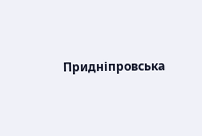Придніпровська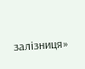залізниця»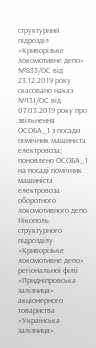структурний підрозділ «Криворізьке локомотивне депо» №833/ОС від 23.12.2019 року скасовано наказ №131/ОС від 07.03.2019 року про звільнення ОСОБА_1 з посади помічник машиніста електровоза; поновлено ОСОБА_1 на посаді помічник машиніста електровоза оборотного локомотивного депо Нікополь структурного підрозділу «Криворізьке локомотивне депо» регіональної філії «Придніпровська залізниця» акціонерного товариства «Українська залізниця»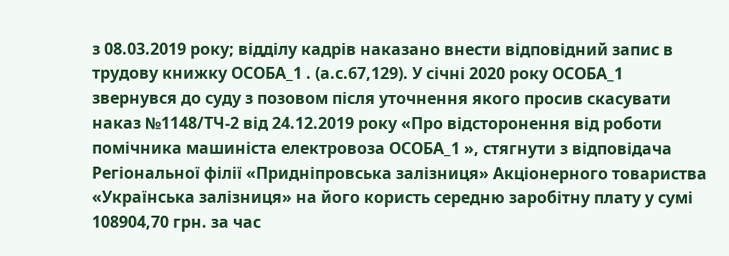з 08.03.2019 року; відділу кадрів наказано внести відповідний запис в трудову книжку ОСОБА_1 . (а.с.67,129). У січні 2020 року ОСОБА_1 звернувся до суду з позовом після уточнення якого просив скасувати наказ №1148/ТЧ-2 від 24.12.2019 року «Про відсторонення від роботи помічника машиніста електровоза ОСОБА_1 », стягнути з відповідача Регіональної філії «Придніпровська залізниця» Акціонерного товариства «Українська залізниця» на його користь середню заробітну плату у сумі 108904,70 грн. за час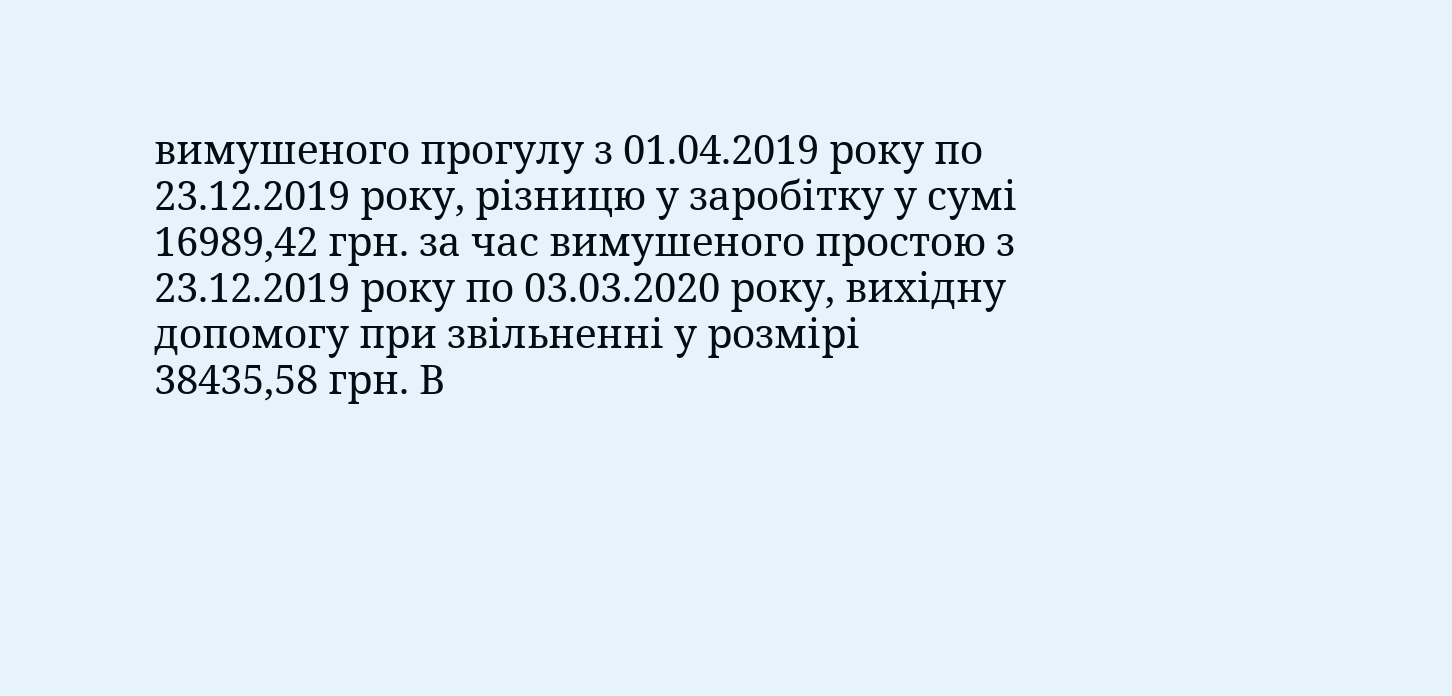вимушеного прогулу з 01.04.2019 року по 23.12.2019 року, різницю у заробітку у сумі 16989,42 грн. за час вимушеного простою з 23.12.2019 року по 03.03.2020 року, вихідну допомогу при звільненні у розмірі 38435,58 грн. В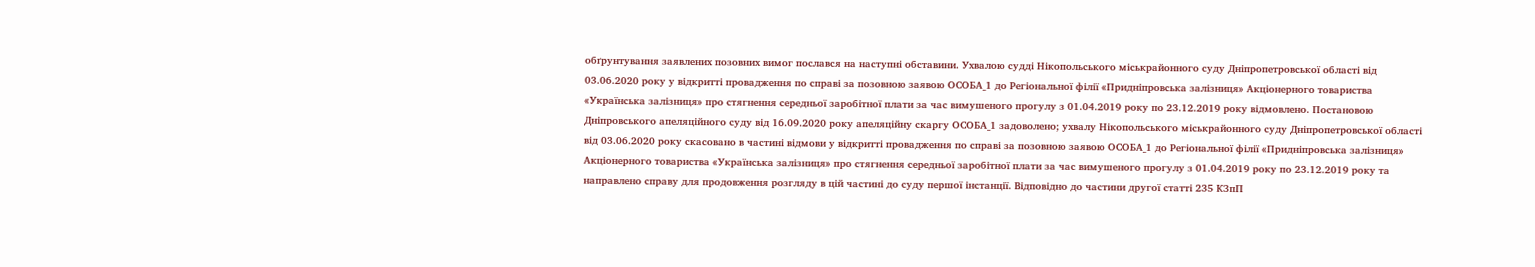обґрунтування заявлених позовних вимог послався на наступні обставини. Ухвалою судді Нікопольського міськрайонного суду Дніпропетровської області від 03.06.2020 року у відкритті провадження по справі за позовною заявою ОСОБА_1 до Регіональної філії «Придніпровська залізниця» Акціонерного товариства «Українська залізниця» про стягнення середньої заробітної плати за час вимушеного прогулу з 01.04.2019 року по 23.12.2019 року відмовлено. Постановою Дніпровського апеляційного суду від 16.09.2020 року апеляційну скаргу ОСОБА_1 задоволено; ухвалу Нікопольського міськрайонного суду Дніпропетровської області від 03.06.2020 року скасовано в частині відмови у відкритті провадження по справі за позовною заявою ОСОБА_1 до Регіональної філії «Придніпровська залізниця» Акціонерного товариства «Українська залізниця» про стягнення середньої заробітної плати за час вимушеного прогулу з 01.04.2019 року по 23.12.2019 року та направлено справу для продовження розгляду в цій частині до суду першої інстанції. Відповідно до частини другої статті 235 КЗпП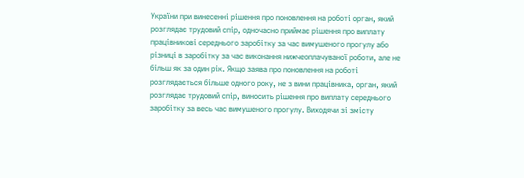України при винесенні рішення про поновлення на роботі орган, який розглядає трудовий спір, одночасно приймає рішення про виплату працівникові середнього заробітку за час вимушеного прогулу або різниці в заробітку за час виконання нижчеоплачуваної роботи, але не більш як за один рік. Якщо заява про поновлення на роботі розглядається більше одного року, не з вини працівника, орган, який розглядає трудовий спір, виносить рішення про виплату середнього заробітку за весь час вимушеного прогулу. Виходячи зі змісту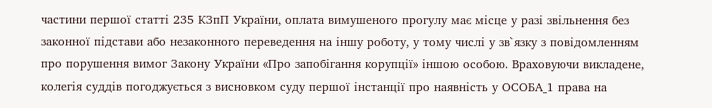частини першої статті 235 КЗпП України, оплата вимушеного прогулу має місце у разі звільнення без законної підстави або незаконного переведення на іншу роботу, у тому числі у зв`язку з повідомленням про порушення вимог Закону України «Про запобігання корупції» іншою особою. Враховуючи викладене, колегія суддів погоджується з висновком суду першої інстанції про наявність у ОСОБА_1 права на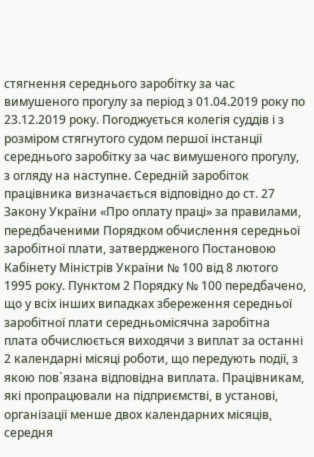стягнення середнього заробітку за час вимушеного прогулу за період з 01.04.2019 року по 23.12.2019 року. Погоджується колегія суддів і з розміром стягнутого судом першої інстанції середнього заробітку за час вимушеного прогулу, з огляду на наступне. Середній заробіток працівника визначається відповідно до ст. 27 Закону України «Про оплату праці» за правилами, передбаченими Порядком обчислення середньої заробітної плати, затвердженого Постановою Кабінету Міністрів України № 100 від 8 лютого 1995 року. Пунктом 2 Порядку № 100 передбачено, що у всіх інших випадках збереження середньої заробітної плати середньомісячна заробітна плата обчислюється виходячи з виплат за останні 2 календарні місяці роботи, що передують події, з якою пов`язана відповідна виплата. Працівникам, які пропрацювали на підприємстві, в установі, організації менше двох календарних місяців, середня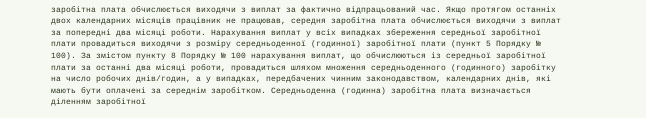заробітна плата обчислюється виходячи з виплат за фактично відпрацьований час. Якщо протягом останніх двох календарних місяців працівник не працював, середня заробітна плата обчислюється виходячи з виплат за попередні два місяці роботи. Нарахування виплат у всіх випадках збереження середньої заробітної плати провадиться виходячи з розміру середньоденної (годинної) заробітної плати (пункт 5 Порядку № 100). За змістом пункту 8 Порядку № 100 нарахування виплат, що обчислюються із середньої заробітної плати за останні два місяці роботи, провадиться шляхом множення середньоденного (годинного) заробітку на число робочих днів/годин, а у випадках, передбачених чинним законодавством, календарних днів, які мають бути оплачені за середнім заробітком. Середньоденна (годинна) заробітна плата визначається діленням заробітної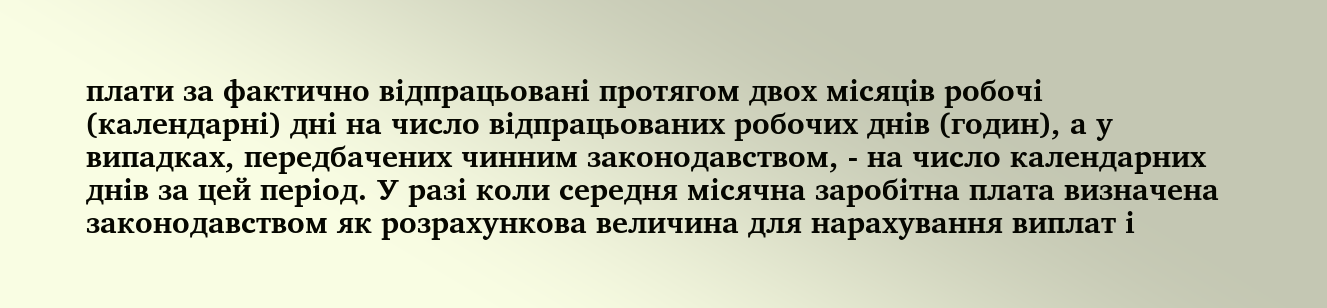плати за фактично відпрацьовані протягом двох місяців робочі (календарні) дні на число відпрацьованих робочих днів (годин), а у випадках, передбачених чинним законодавством, - на число календарних днів за цей період. У разі коли середня місячна заробітна плата визначена законодавством як розрахункова величина для нарахування виплат і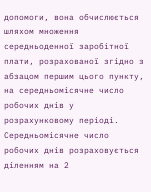допомоги, вона обчислюється шляхом множення середньоденної заробітної плати, розрахованої згідно з абзацом першим цього пункту, на середньомісячне число робочих днів у розрахунковому періоді. Середньомісячне число робочих днів розраховується діленням на 2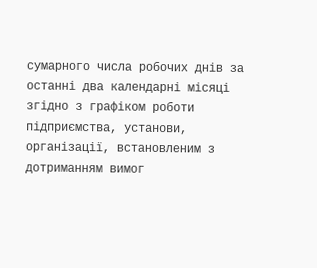сумарного числа робочих днів за останні два календарні місяці згідно з графіком роботи підприємства, установи, організації, встановленим з дотриманням вимог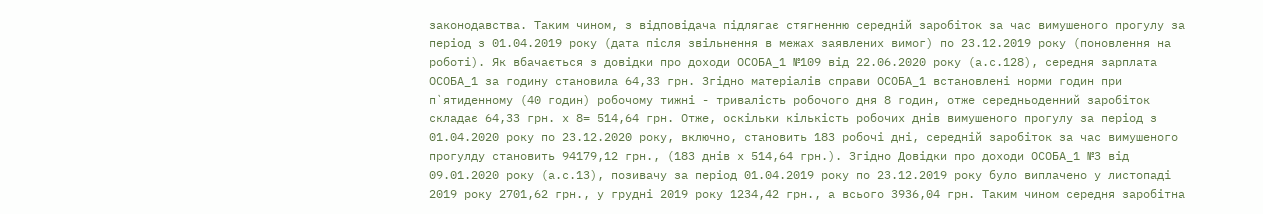законодавства. Таким чином, з відповідача підлягає стягненню середній заробіток за час вимушеного прогулу за період з 01.04.2019 року (дата після звільнення в межах заявлених вимог) по 23.12.2019 року (поновлення на роботі). Як вбачається з довідки про доходи ОСОБА_1 №109 від 22.06.2020 року (а.с.128), середня зарплата ОСОБА_1 за годину становила 64,33 грн. Згідно матеріалів справи ОСОБА_1 встановлені норми годин при п`ятиденному (40 годин) робочому тижні - тривалість робочого дня 8 годин, отже середньоденний заробіток складає 64,33 грн. х 8= 514,64 грн. Отже, оскільки кількість робочих днів вимушеного прогулу за період з 01.04.2020 року по 23.12.2020 року, включно, становить 183 робочі дні, середній заробіток за час вимушеного прогулду становить 94179,12 грн., (183 днів х 514,64 грн.). Згідно Довідки про доходи ОСОБА_1 №3 від 09.01.2020 року (а.с.13), позивачу за період 01.04.2019 року по 23.12.2019 року було виплачено у листопаді 2019 року 2701,62 грн., у грудні 2019 року 1234,42 грн., а всього 3936,04 грн. Таким чином середня заробітна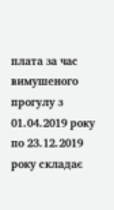плата за час вимушеного прогулу з 01.04.2019 року по 23.12.2019 року складає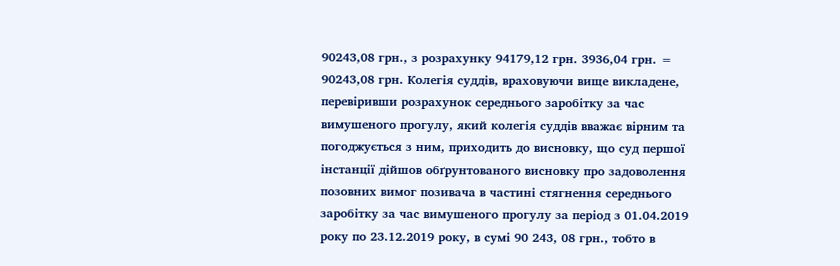90243,08 грн., з розрахунку 94179,12 грн. 3936,04 грн. = 90243,08 грн. Колегія суддів, враховуючи вище викладене, перевіривши розрахунок середнього заробітку за час вимушеного прогулу, який колегія суддів вважає вірним та погоджується з ним, приходить до висновку, що суд першої інстанції дійшов обґрунтованого висновку про задоволення позовних вимог позивача в частині стягнення середнього заробітку за час вимушеного прогулу за період з 01.04.2019 року по 23.12.2019 року, в сумі 90 243, 08 грн., тобто в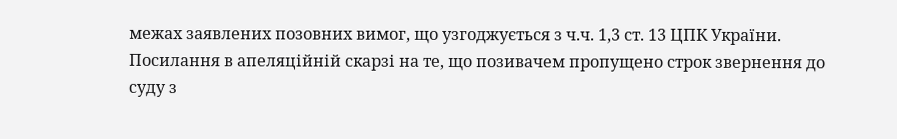межах заявлених позовних вимог, що узгоджується з ч.ч. 1,3 ст. 13 ЦПК України. Посилання в апеляційній скарзі на те, що позивачем пропущено строк звернення до суду з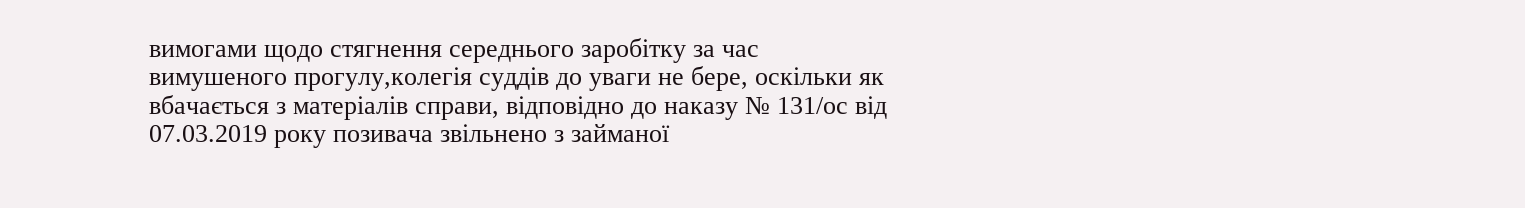вимогами щодо стягнення середнього заробітку за час вимушеного прогулу,колегія суддів до уваги не бере, оскільки як вбачається з матеріалів справи, відповідно до наказу № 131/ос від 07.03.2019 року позивача звільнено з займаної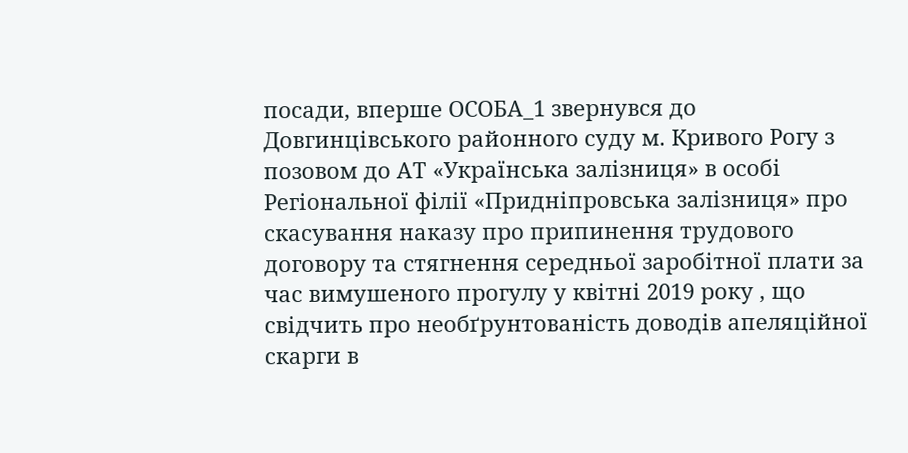посади, вперше ОСОБА_1 звернувся до Довгинцівського районного суду м. Кривого Рогу з позовом до АТ «Українська залізниця» в особі Регіональної філії «Придніпровська залізниця» про скасування наказу про припинення трудового договору та стягнення середньої заробітної плати за час вимушеного прогулу у квітні 2019 року , що свідчить про необґрунтованість доводів апеляційної скарги в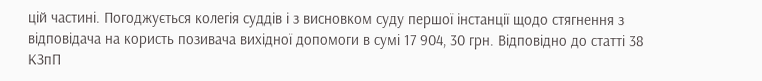цій частині. Погоджується колегія суддів і з висновком суду першої інстанції щодо стягнення з відповідача на користь позивача вихідної допомоги в сумі 17 904, 30 грн. Відповідно до статті 38 КЗпП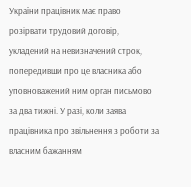України працівник має право розірвати трудовий договір, укладений на невизначений строк, попередивши про це власника або уповноважений ним орган письмово за два тижні. У разі, коли заява працівника про звільнення з роботи за власним бажанням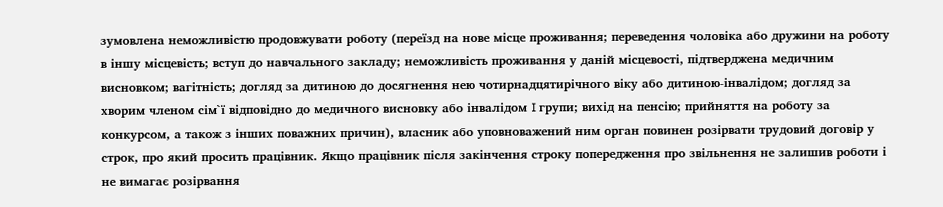зумовлена неможливістю продовжувати роботу (переїзд на нове місце проживання; переведення чоловіка або дружини на роботу в іншу місцевість; вступ до навчального закладу; неможливість проживання у даній місцевості, підтверджена медичним висновком; вагітність; догляд за дитиною до досягнення нею чотирнадцятирічного віку або дитиною-інвалідом; догляд за хворим членом сім`ї відповідно до медичного висновку або інвалідом I групи; вихід на пенсію; прийняття на роботу за конкурсом, а також з інших поважних причин), власник або уповноважений ним орган повинен розірвати трудовий договір у строк, про який просить працівник. Якщо працівник після закінчення строку попередження про звільнення не залишив роботи і не вимагає розірвання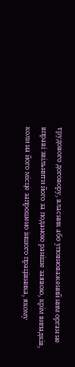трудового договору, власник або уповноважений ним орган не вправі звільнити його за поданою раніше заявою, крім випадків, коли на його місце запрошено іншого працівника, якому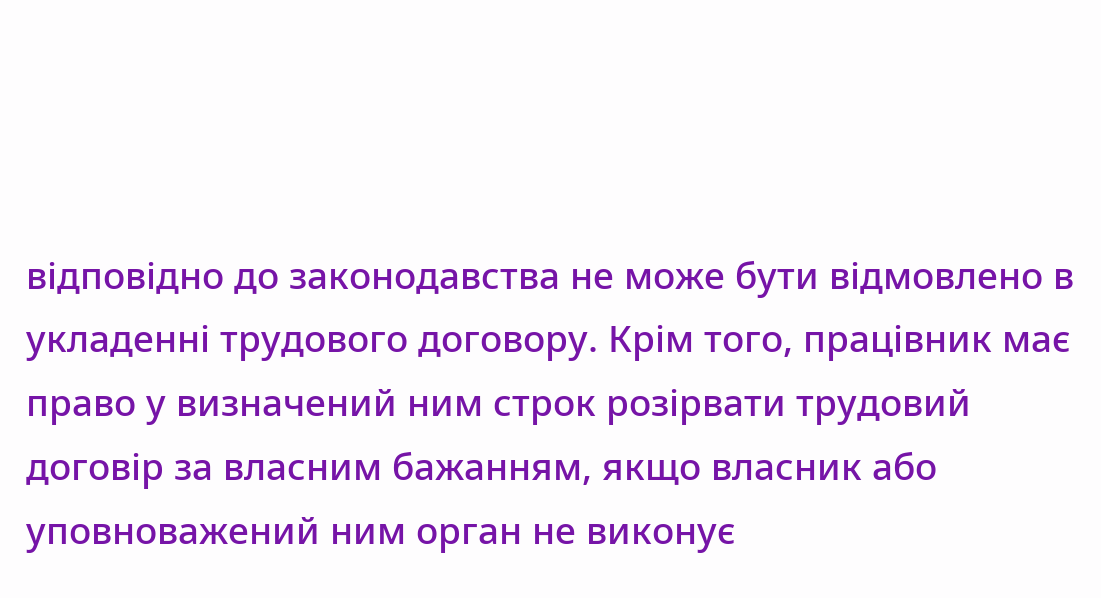відповідно до законодавства не може бути відмовлено в укладенні трудового договору. Крім того, працівник має право у визначений ним строк розірвати трудовий договір за власним бажанням, якщо власник або уповноважений ним орган не виконує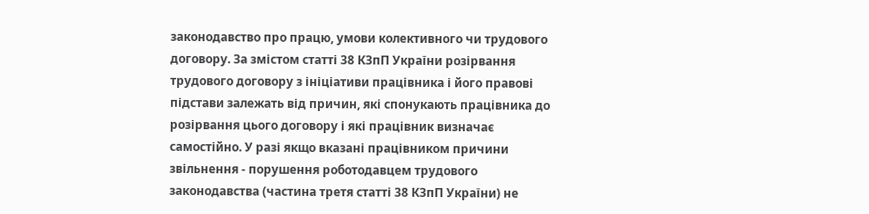законодавство про працю, умови колективного чи трудового договору. За змістом статті 38 КЗпП України розірвання трудового договору з ініціативи працівника і його правові підстави залежать від причин, які спонукають працівника до розірвання цього договору і які працівник визначає самостійно. У разі якщо вказані працівником причини звільнення - порушення роботодавцем трудового законодавства (частина третя статті 38 КЗпП України) не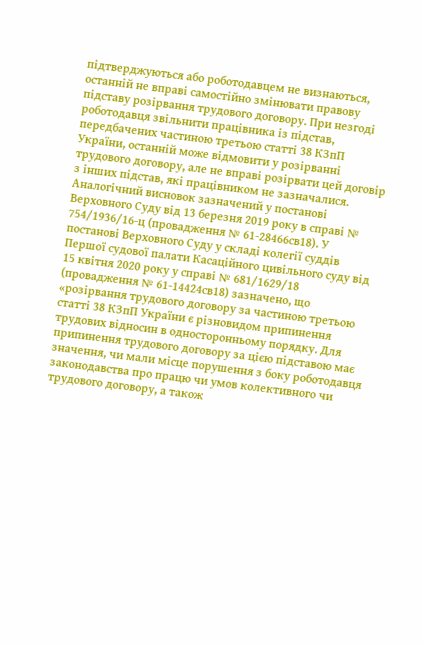підтверджуються або роботодавцем не визнаються, останній не вправі самостійно змінювати правову підставу розірвання трудового договору. При незгоді роботодавця звільнити працівника із підстав, передбачених частиною третьою статті 38 КЗпП України, останній може відмовити у розірванні трудового договору, але не вправі розірвати цей договір з інших підстав, які працівником не зазначалися. Аналогічний висновок зазначений у постанові Верховного Суду від 13 березня 2019 року в справі № 754/1936/16-ц (провадження № 61-28466св18). У постанові Верховного Суду у складі колегії суддів Першої судової палати Касаційного цивільного суду від 15 квітня 2020 року у справі № 681/1629/18 (провадження № 61-14424св18) зазначено, що «розірвання трудового договору за частиною третьою статті 38 КЗпП України є різновидом припинення трудових відносин в односторонньому порядку. Для припинення трудового договору за цією підставою має значення, чи мали місце порушення з боку роботодавця законодавства про працю чи умов колективного чи трудового договору, а також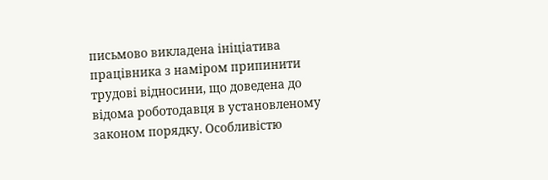письмово викладена ініціатива працівника з наміром припинити трудові відносини, що доведена до відома роботодавця в установленому законом порядку. Особливістю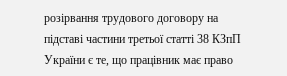розірвання трудового договору на підставі частини третьої статті 38 КЗпП України є те, що працівник має право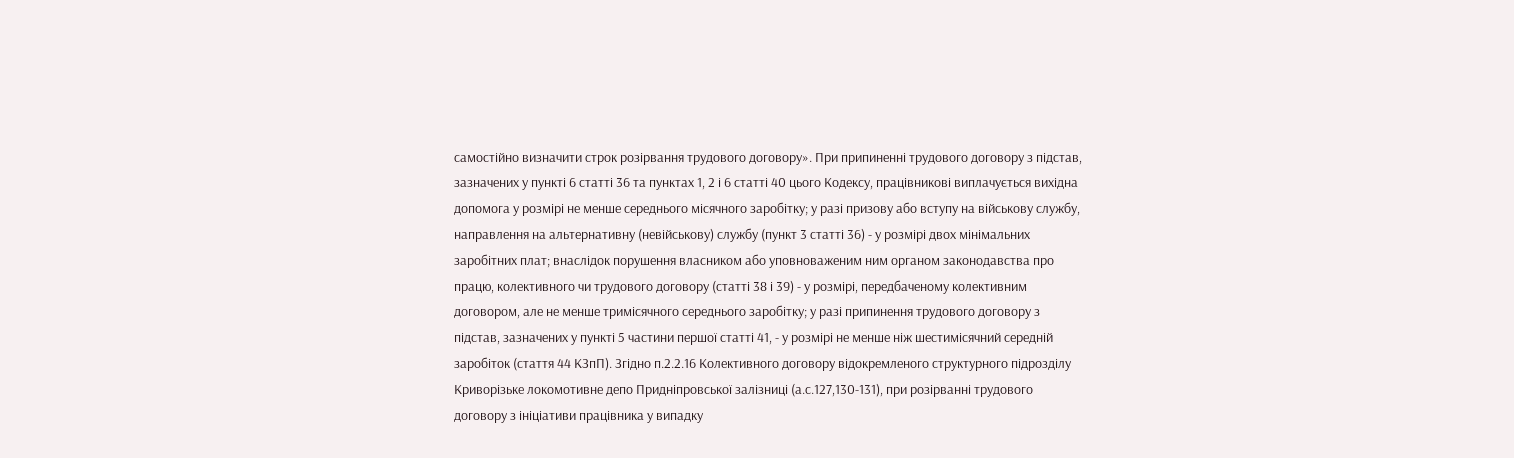самостійно визначити строк розірвання трудового договору». При припиненні трудового договору з підстав, зазначених у пункті 6 статті 36 та пунктах 1, 2 і 6 статті 40 цього Кодексу, працівникові виплачується вихідна допомога у розмірі не менше середнього місячного заробітку; у разі призову або вступу на військову службу, направлення на альтернативну (невійськову) службу (пункт 3 статті 36) - у розмірі двох мінімальних заробітних плат; внаслідок порушення власником або уповноваженим ним органом законодавства про працю, колективного чи трудового договору (статті 38 і 39) - у розмірі, передбаченому колективним договором, але не менше тримісячного середнього заробітку; у разі припинення трудового договору з підстав, зазначених у пункті 5 частини першої статті 41, - у розмірі не менше ніж шестимісячний середній заробіток (стаття 44 КЗпП). Згідно п.2.2.16 Колективного договору відокремленого структурного підрозділу Криворізьке локомотивне депо Придніпровської залізниці (а.с.127,130-131), при розірванні трудового договору з ініціативи працівника у випадку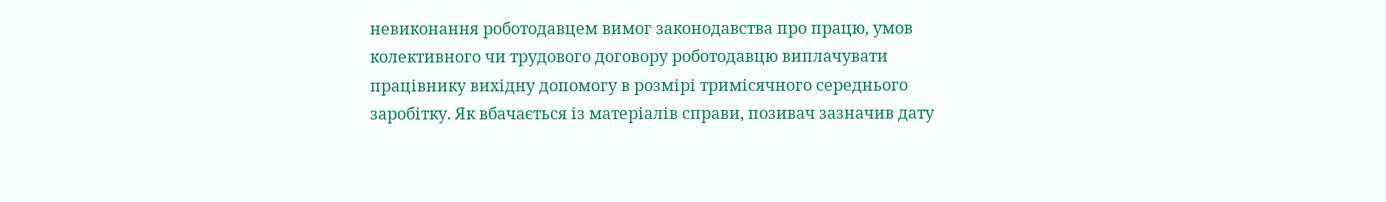невиконання роботодавцем вимог законодавства про працю, умов колективного чи трудового договору роботодавцю виплачувати працівнику вихідну допомогу в розмірі тримісячного середнього заробітку. Як вбачається із матеріалів справи, позивач зазначив дату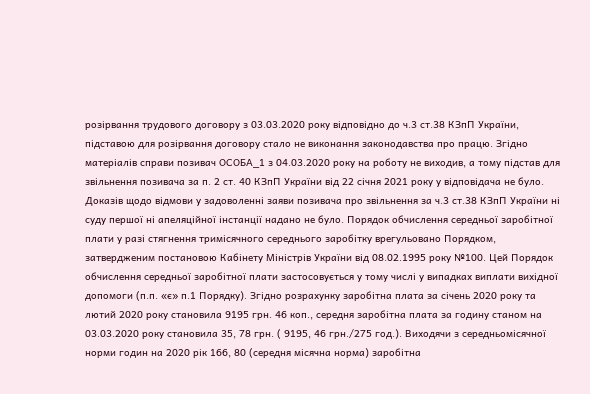розірвання трудового договору з 03.03.2020 року відповідно до ч.3 ст.38 КЗпП України, підставою для розірвання договору стало не виконання законодавства про працю. Згідно матеріалів справи позивач ОСОБА_1 з 04.03.2020 року на роботу не виходив, а тому підстав для звільнення позивача за п. 2 ст. 40 КЗпП України від 22 січня 2021 року у відповідача не було. Доказів щодо відмови у задоволенні заяви позивача про звільнення за ч.3 ст.38 КЗпП України ні суду першої ні апеляційної інстанції надано не було. Порядок обчислення середньої заробітної плати у разі стягнення тримісячного середнього заробітку врегульовано Порядком, затвердженим постановою Кабінету Міністрів України від 08.02.1995 року №100. Цей Порядок обчислення середньої заробітної плати застосовується у тому числі у випадках виплати вихідної допомоги (п.п. «є» п.1 Порядку). Згідно розрахунку заробітна плата за січень 2020 року та лютий 2020 року становила 9195 грн. 46 коп., середня заробітна плата за годину станом на 03.03.2020 року становила 35, 78 грн. ( 9195, 46 грн./275 год.). Виходячи з середньомісячної норми годин на 2020 рік 166, 80 (середня місячна норма) заробітна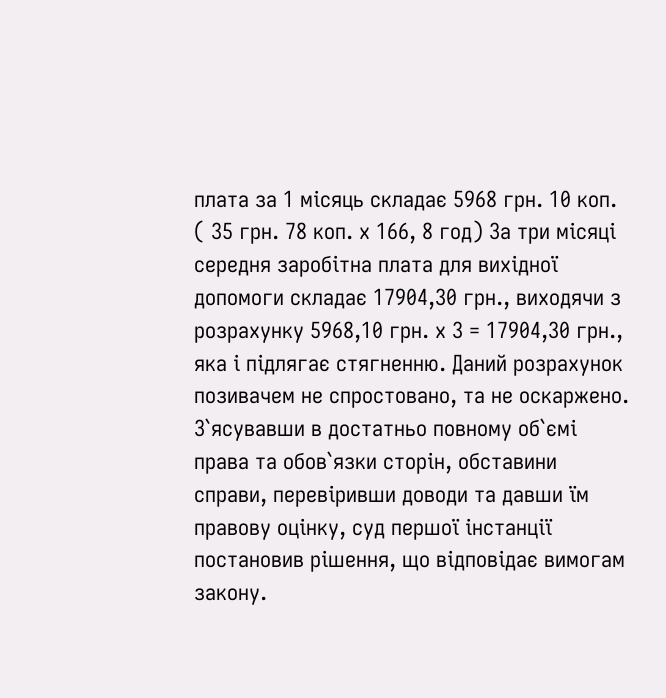плата за 1 місяць складає 5968 грн. 10 коп. ( 35 грн. 78 коп. х 166, 8 год) За три місяці середня заробітна плата для вихідної допомоги складає 17904,30 грн., виходячи з розрахунку 5968,10 грн. х 3 = 17904,30 грн., яка і підлягає стягненню. Даний розрахунок позивачем не спростовано, та не оскаржено. З`ясувавши в достатньо повному об`ємі права та обов`язки сторін, обставини справи, перевіривши доводи та давши їм правову оцінку, суд першої інстанції постановив рішення, що відповідає вимогам закону.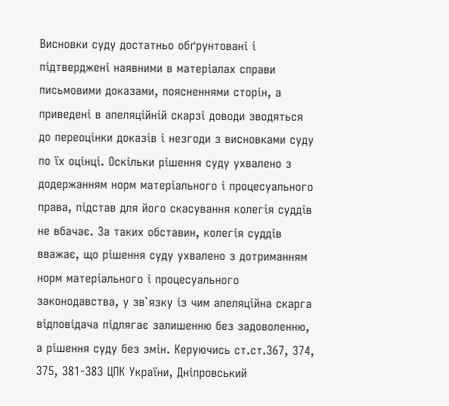Висновки суду достатньо обґрунтовані і підтверджені наявними в матеріалах справи письмовими доказами, поясненнями сторін, а приведені в апеляційній скарзі доводи зводяться до переоцінки доказів і незгоди з висновками суду по їх оцінці. Оскільки рішення суду ухвалено з додержанням норм матеріального і процесуального права, підстав для його скасування колегія суддів не вбачає. За таких обставин, колегія суддів вважає, що рішення суду ухвалено з дотриманням норм матеріального і процесуального законодавства, у зв`язку із чим апеляційна скарга відповідача підлягає залишенню без задоволенню, а рішення суду без змін. Керуючись ст.ст.367, 374, 375, 381-383 ЦПК України, Дніпровський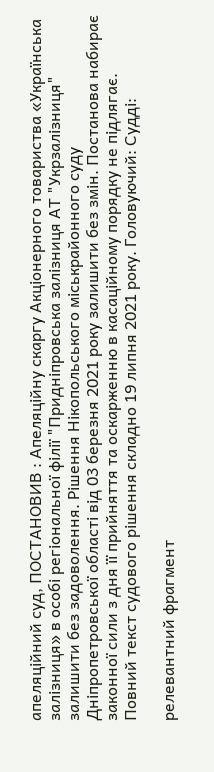апеляційний суд, ПОСТАНОВИВ : Апеляційну скаргу Акціонерного товариства «Українська залізниця» в особі регіональної філії "Придніпровська залізниця АТ "Укрзалізниця" залишити без задоволення. Рішення Нікопольського міськрайонного суду Дніпропетровської області від 03 березня 2021 року залишити без змін. Постанова набирає законної сили з дня її прийняття та оскарженню в касаційному порядку не підлягає. Повний текст судового рішення складно 19 липня 2021 року. Головуючий: Судді:

релевантний фрагмент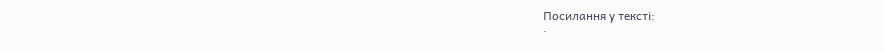Посилання у тексті:
·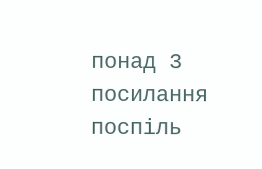понад 3 посилання поспіль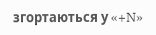згортаються у «+N»